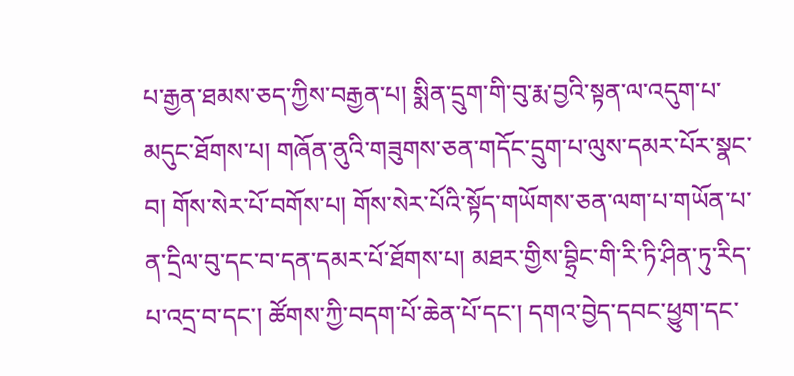པ་རྒྱན་ཐམས་ཅད་ཀྱིས་བརྒྱན་པ། སྨིན་དྲུག་གི་བུ་རྨ་བྱའི་སྟན་ལ་འདུག་པ་མདུང་ཐོགས་པ། གཞོན་ནུའི་གཟུགས་ཅན་གདོང་དྲུག་པ་ལུས་དམར་པོར་སྣང་བ། གོས་སེར་པོ་བགོས་པ། གོས་སེར་པོའི་སྟོད་གཡོགས་ཅན་ལག་པ་གཡོན་པ་ན་དྲིལ་བུ་དང་བ་དན་དམར་པོ་ཐོགས་པ། མཐར་གྱིས་བྷྲིང་གི་རི་ཏི་ཤིན་ཏུ་རིད་པ་འདྲ་བ་དང་། ཚོགས་ཀྱི་བདག་པོ་ཆེན་པོ་དང་། དགའ་བྱེད་དབང་ཕྱུག་དང་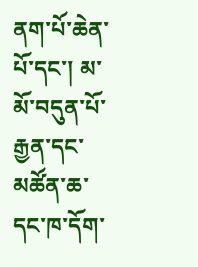ནག་པོ་ཆེན་པོ་དང་། མ་མོ་བདུན་པོ་རྒྱན་དང་མཚོན་ཆ་དང་ཁ་དོག་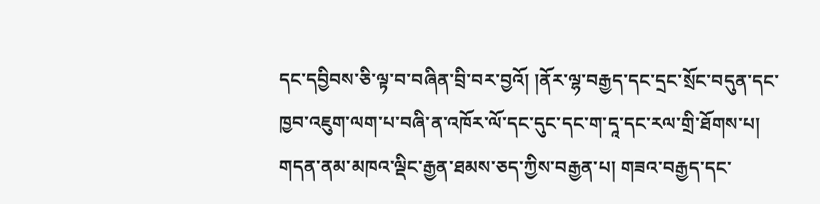དང་དབྱིབས་ཅི་ལྟ་བ་བཞིན་བྲི་བར་བྱའོ། །ནོར་ལྷ་བརྒྱད་དང་དྲང་སྲོང་བདུན་དང་ཁྱབ་འཇུག་ལག་པ་བཞི་ན་འཁོར་ལོ་དང་དུང་དང་ག་དཱ་དང་རལ་གྲི་ཐོགས་པ། གདན་ནམ་མཁའ་ལྡིང་རྒྱན་ཐམས་ཅད་ཀྱིས་བརྒྱན་པ། གཟའ་བརྒྱད་དང་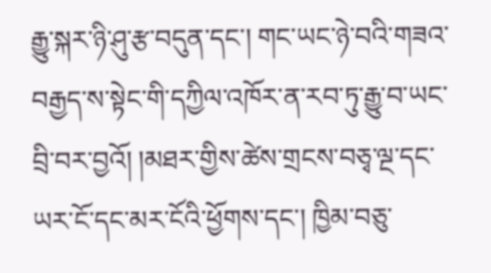རྒྱུ་སྐར་ཉི་ཤུ་རྩ་བདུན་དང་། གང་ཡང་ཉེ་བའི་གཟའ་བརྒྱད་ས་སྟེང་གི་དཀྱིལ་འཁོར་ན་རབ་ཏུ་རྒྱུ་བ་ཡང་བྲི་བར་བྱའོ། །མཐར་གྱིས་ཚེས་གྲངས་བཅྭ་ལྔ་དང་ཡར་ངོ་དང་མར་ངོའི་ཕྱོགས་དང་། ཁྱིམ་བཅུ་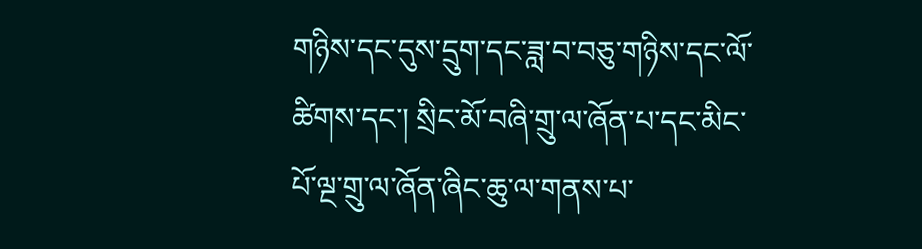གཉིས་དང་དུས་དྲུག་དང་ཟླ་བ་བཅུ་གཉིས་དང་ལོ་ཚིགས་དང་། སྲིང་མོ་བཞི་གྲུ་ལ་ཞོན་པ་དང་མིང་པོ་ལྔ་གྲུ་ལ་ཞོན་ཞིང་ཆུ་ལ་གནས་པ་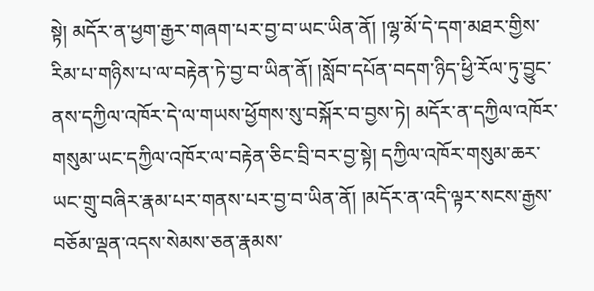སྟེ། མདོར་ན་ཕྱག་རྒྱར་གཞག་པར་བྱ་བ་ཡང་ཡིན་ནོ། །ལྷ་མོ་དེ་དག་མཐར་གྱིས་རིམ་པ་གཉིས་པ་ལ་བརྟེན་ཏེ་བྱ་བ་ཡིན་ནོ། །སློབ་དཔོན་བདག་ཉིད་ཕྱི་རོལ་ཏུ་བྱུང་ནས་དཀྱིལ་འཁོར་དེ་ལ་གཡས་ཕྱོགས་སུ་བསྐོར་བ་བྱས་ཏེ། མདོར་ན་དཀྱིལ་འཁོར་གསུམ་ཡང་དཀྱིལ་འཁོར་ལ་བརྟེན་ཅིང་བྲི་བར་བྱ་སྟེ། དཀྱིལ་འཁོར་གསུམ་ཆར་ཡང་གྲུ་བཞིར་རྣམ་པར་གནས་པར་བྱ་བ་ཡིན་ནོ། །མདོར་ན་འདི་ལྟར་སངས་རྒྱས་བཅོམ་ལྡན་འདས་སེམས་ཅན་རྣམས་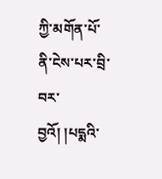ཀྱི་མགོན་པོ་ནི་ངེས་པར་བྲི་བར་བྱའོ། །པདྨའི་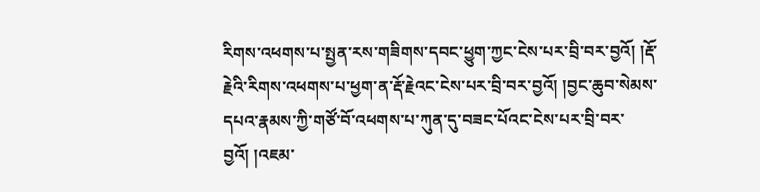རིགས་འཕགས་པ་སྤྱན་རས་གཟིགས་དབང་ཕྱུག་ཀྱང་ངེས་པར་བྲི་བར་བྱའོ། །རྡོ་རྗེའི་རིགས་འཕགས་པ་ཕྱག་ན་རྡོ་རྗེའང་ངེས་པར་བྲི་བར་བྱའོ། །བྱང་ཆུབ་སེམས་དཔའ་རྣམས་ཀྱི་གཙོ་བོ་འཕགས་པ་ཀུན་དུ་བཟང་པོའང་ངེས་པར་བྲི་བར་བྱའོ། །འཇམ་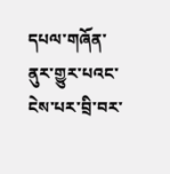དཔལ་གཞོན་ནུར་གྱུར་པའང་ངེས་པར་བྲི་བར་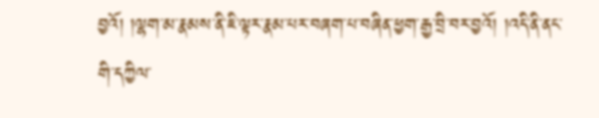བྱའོ། །ལྷག་མ་རྣམས་ནི་ཇི་ལྟར་རྣམ་པར་བཞག་པ་བཞིན་ཕྱག་རྒྱ་བྲི་བར་བྱའོ། །འདི་ནི་ནང་གི་དཀྱིལ་